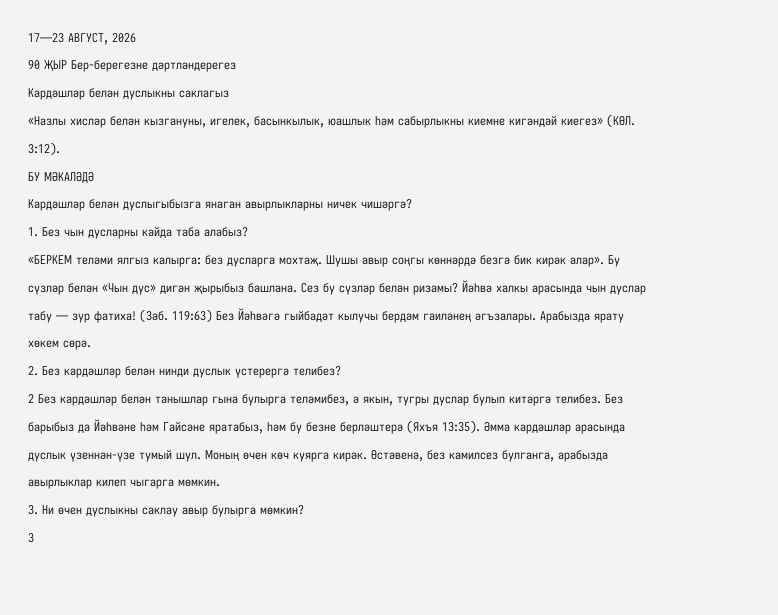17—23 АВГУСТ, 2026
90 ҖЫР Бер-берегезне дәртләндерегез
Кардәшләр белән дуслыкны саклагыз
«Назлы хисләр белән кызгануны, игелек, басынкылык, юашлык һәм сабырлыкны киемне кигәндәй киегез» (КӨЛ. 3:12).
БУ МӘКАЛӘДӘ
Кардәшләр белән дуслыгыбызга янаган авырлыкларны ничек чишәргә?
1. Без чын дусларны кайда таба алабыз?
«БЕРКЕМ теләми ялгыз калырга: без дусларга мохтаҗ. Шушы авыр соңгы көннәрдә безгә бик кирәк алар». Бу сүзләр белән «Чын дус» дигән җырыбыз башлана. Сез бу сүзләр белән ризамы? Йәһвә халкы арасында чын дуслар табу — зур фатиха! (Зәб. 119:63) Без Йәһвәгә гыйбадәт кылучы бердәм гаиләнең әгъзалары. Арабызда ярату хөкем сөрә.
2. Без кардәшләр белән нинди дуслык үстерергә телибез?
2 Без кардәшләр белән танышлар гына булырга теләмибез, ә якын, тугры дуслар булып китәргә телибез. Без барыбыз да Йәһвәне һәм Гайсәне яратабыз, һәм бу безне берләштерә (Яхъя 13:35). Әмма кардәшләр арасында дуслык үзеннән-үзе тумый шул. Моның өчен көч куярга кирәк. Өстәвенә, без камилсез булганга, арабызда авырлыклар килеп чыгарга мөмкин.
3. Ни өчен дуслыкны саклау авыр булырга мөмкин?
3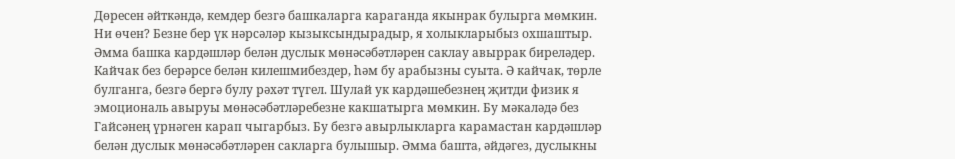Дөресен әйткәндә, кемдер безгә башкаларга караганда якынрак булырга мөмкин. Ни өчен? Безне бер үк нәрсәләр кызыксындырадыр, я холыкларыбыз охшаштыр. Әмма башка кардәшләр белән дуслык мөнәсәбәтләрен саклау авыррак биреләдер. Кайчак без берәрсе белән килешмибездер, һәм бу арабызны суыта. Ә кайчак, төрле булганга, безгә бергә булу рәхәт түгел. Шулай ук кардәшебезнең җитди физик я эмоциональ авыруы мөнәсәбәтләребезне какшатырга мөмкин. Бу мәкаләдә без Гайсәнең үрнәген карап чыгарбыз. Бу безгә авырлыкларга карамастан кардәшләр белән дуслык мөнәсәбәтләрен сакларга булышыр. Әмма башта, әйдәгез, дуслыкны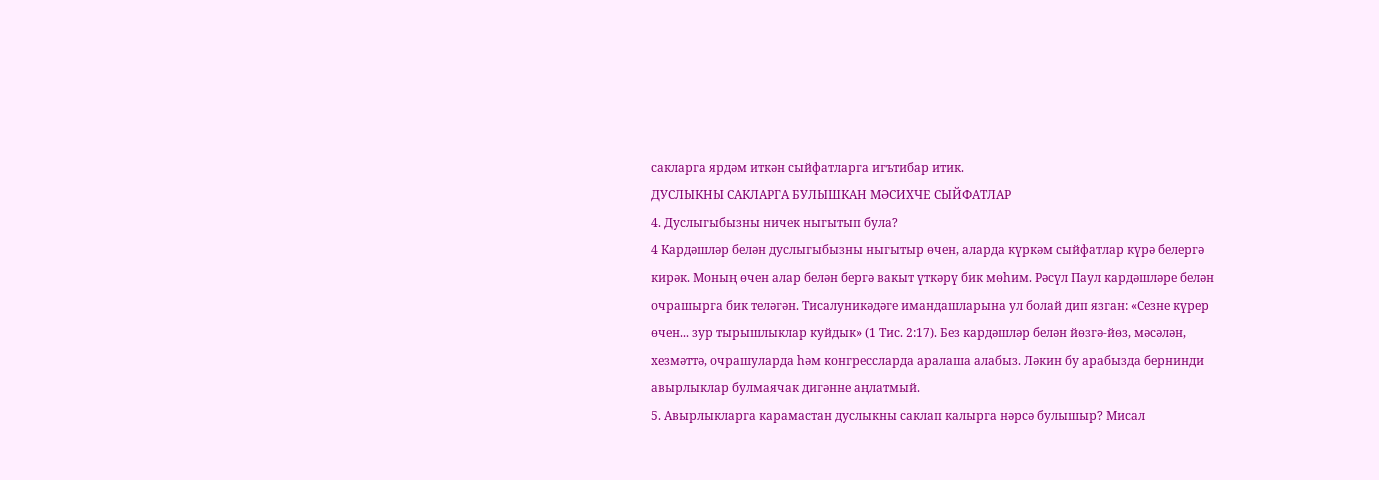сакларга ярдәм иткән сыйфатларга игътибар итик.
ДУСЛЫКНЫ САКЛАРГА БУЛЫШКАН МӘСИХЧЕ СЫЙФАТЛАР
4. Дуслыгыбызны ничек ныгытып була?
4 Кардәшләр белән дуслыгыбызны ныгытыр өчен, аларда күркәм сыйфатлар күрә белергә кирәк. Моның өчен алар белән бергә вакыт үткәрү бик мөһим. Рәсүл Паул кардәшләре белән очрашырга бик теләгән. Тисалуникәдәге имандашларына ул болай дип язган: «Сезне күрер өчен... зур тырышлыклар куйдык» (1 Тис. 2:17). Без кардәшләр белән йөзгә-йөз, мәсәлән, хезмәттә, очрашуларда һәм конгрессларда аралаша алабыз. Ләкин бу арабызда бернинди авырлыклар булмаячак дигәнне аңлатмый.
5. Авырлыкларга карамастан дуслыкны саклап калырга нәрсә булышыр? Мисал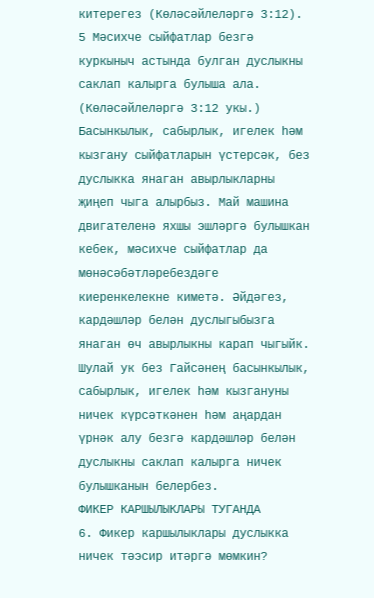китерегез (Көләсәйлеләргә 3:12).
5 Мәсихче сыйфатлар безгә куркыныч астында булган дуслыкны саклап калырга булыша ала. (Көләсәйлеләргә 3:12 укы.) Басынкылык, сабырлык, игелек һәм кызгану сыйфатларын үстерсәк, без дуслыкка янаган авырлыкларны җиңеп чыга алырбыз. Май машина двигателенә яхшы эшләргә булышкан кебек, мәсихче сыйфатлар да мөнәсәбәтләребездәге киеренкелекне киметә. Әйдәгез, кардәшләр белән дуслыгыбызга янаган өч авырлыкны карап чыгыйк. Шулай ук без Гайсәнең басынкылык, сабырлык, игелек һәм кызгануны ничек күрсәткәнен һәм аңардан үрнәк алу безгә кардәшләр белән дуслыкны саклап калырга ничек булышканын белербез.
ФИКЕР КАРШЫЛЫКЛАРЫ ТУГАНДА
6. Фикер каршылыклары дуслыкка ничек тәэсир итәргә мөмкин?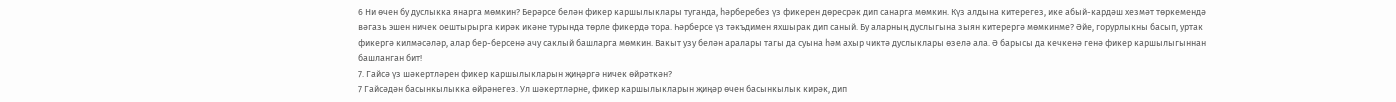6 Ни өчен бу дуслыкка янарга мөмкин? Берәрсе белән фикер каршылыклары туганда, һәрберебез үз фикерен дөресрәк дип санарга мөмкин. Күз алдына китерегез, ике абый-кардәш хезмәт төркемендә вәгазь эшен ничек оештырырга кирәк икәне турында төрле фикердә тора. Һәрберсе үз тәкъдимен яхшырак дип саный. Бу аларның дуслыгына зыян китерергә мөмкинме? Әйе, горурлыкны басып, уртак фикергә килмәсәләр, алар бер-берсенә ачу саклый башларга мөмкин. Вакыт узу белән аралары тагы да суына һәм ахыр чиктә дуслыклары өзелә ала. Ә барысы да кечкенә генә фикер каршылыгыннан башланган бит!
7. Гайсә үз шәкертләрен фикер каршылыкларын җиңәргә ничек өйрәткән?
7 Гайсәдән басынкылыкка өйрәнегез. Ул шәкертләрне, фикер каршылыкларын җиңәр өчен басынкылык кирәк, дип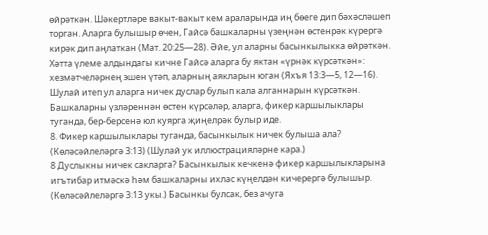өйрәткән. Шәкертләре вакыт-вакыт кем араларында иң бөеге дип бәхәсләшеп торган. Аларга булышыр өчен, Гайсә башкаларны үзеңнән өстенрәк күрергә кирәк дип аңлаткан (Мат. 20:25—28). Әйе, ул аларны басынкылыкка өйрәткән. Хәтта үлеме алдындагы кичне Гайсә аларга бу яктан «үрнәк күрсәткән»: хезмәтчеләрнең эшен үтәп, аларның аякларын юган (Яхъя 13:3—5, 12—16). Шулай итеп ул аларга ничек дуслар булып кала алганнарын күрсәткән. Башкаларны үзләреннән өстен күрсәләр, аларга, фикер каршылыклары туганда, бер-берсенә юл куярга җиңелрәк булыр иде.
8. Фикер каршылыклары туганда, басынкылык ничек булыша ала? (Көләсәйлеләргә 3:13) (Шулай ук иллюстрацияләрне кара.)
8 Дуслыкны ничек сакларга? Басынкылык кечкенә фикер каршылыкларына игътибар итмәскә һәм башкаларны ихлас күңелдән кичерергә булышыр. (Көләсәйлеләргә 3:13 укы.) Басынкы булсак, без ачуга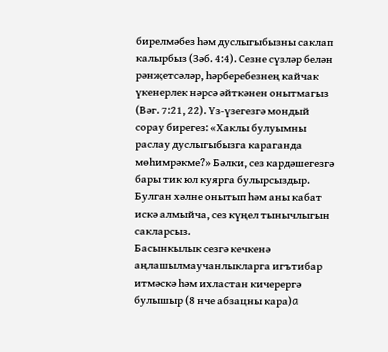бирелмәбез һәм дуслыгыбызны саклап калырбыз (Зәб. 4:4). Сезне сүзләр белән рәнҗетсәләр, һәрберебезнең кайчак үкенерлек нәрсә әйткәнен онытмагыз (Вәг. 7:21, 22). Үз-үзегезгә мондый сорау бирегез: «Хаклы булуымны раслау дуслыгыбызга караганда мөһимрәкме?» Бәлки, сез кардәшегезгә бары тик юл куярга булырсыздыр. Булган хәлне онытып һәм аны кабат искә алмыйча, сез күңел тынычлыгын сакларсыз.
Басынкылык сезгә кечкенә аңлашылмаучанлыкларга игътибар итмәскә һәм ихластан кичерергә булышыр (8 нче абзацны кара)a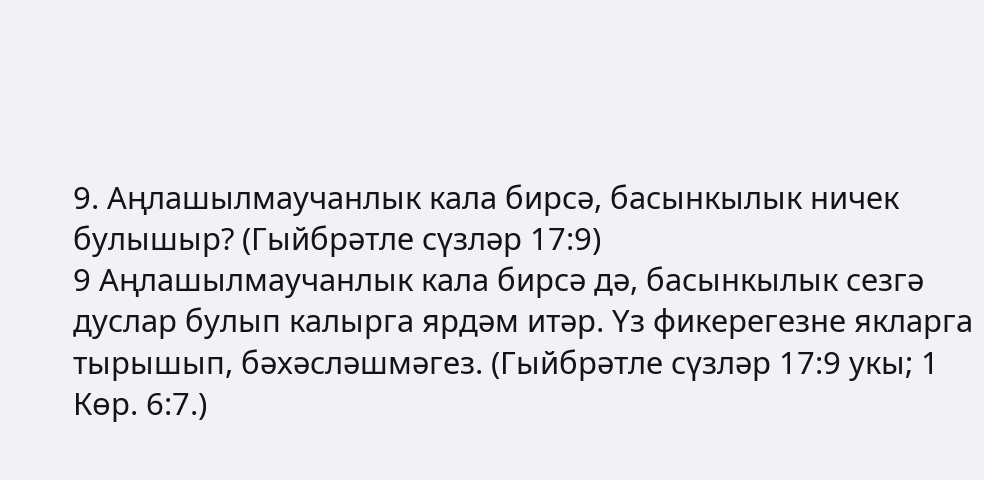9. Аңлашылмаучанлык кала бирсә, басынкылык ничек булышыр? (Гыйбрәтле сүзләр 17:9)
9 Аңлашылмаучанлык кала бирсә дә, басынкылык сезгә дуслар булып калырга ярдәм итәр. Үз фикерегезне якларга тырышып, бәхәсләшмәгез. (Гыйбрәтле сүзләр 17:9 укы; 1 Көр. 6:7.)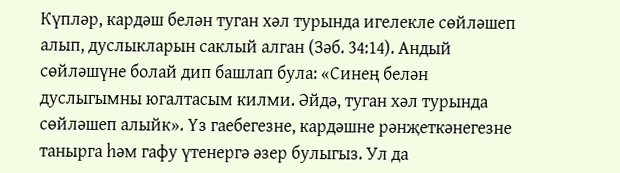Күпләр, кардәш белән туган хәл турында игелекле сөйләшеп алып, дуслыкларын саклый алган (Зәб. 34:14). Андый сөйләшүне болай дип башлап була: «Синең белән дуслыгымны югалтасым килми. Әйдә, туган хәл турында сөйләшеп алыйк». Үз гаебегезне, кардәшне рәнҗеткәнегезне танырга һәм гафу үтенергә әзер булыгыз. Ул да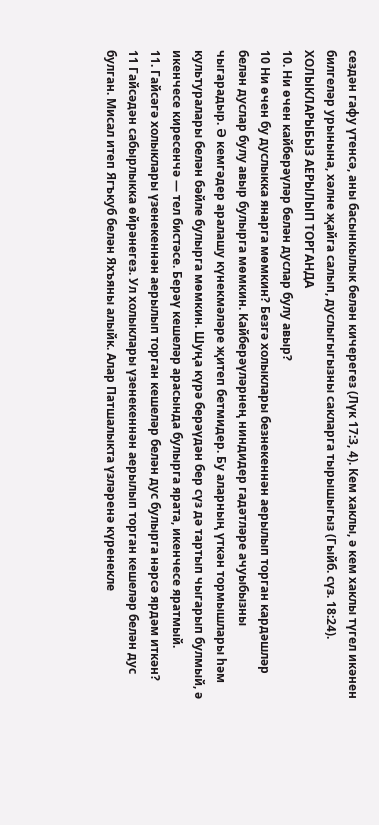сездән гафу үтенсә, аны басынкылык белән кичерегез (Лүк 17:3, 4). Кем хаклы, ә кем хаклы түгел икәнен билгеләр урынына, хәлне җайга салып, дуслыгыгызны сакларга тырышыгыз (Гыйб. сүз. 18:24).
ХОЛЫКЛАРЫБЫЗ АЕРЫЛЫП ТОРГАНДА
10. Ни өчен кайберәүләр белән дуслар булу авыр?
10 Ни өчен бу дуслыкка янарга мөмкин? Безгә холыклары безнекеннән аерылып торган кардәшләр белән дуслар булу авыр булырга мөмкин. Кайберәүләрнең ниндидер гадәтләре ачуыбызны чыгарадыр. Ә кемгәдер аралашу күнекмәләре җитеп бетмидер. Бу аларның үткән тормышлары һәм культуралары белән бәйле булырга мөмкин. Шуңа күрә берәүдән бер сүз дә тартып чыгарып булмый, ә икенчесе киресенчә — тел бистәсе. Берәү кешеләр арасында булырга ярата, икенчесе яратмый.
11. Гайсәгә холыклары үзенекеннән аерылып торган кешеләр белән дус булырга нәрсә ярдәм иткән?
11 Гайсәдән сабырлыкка өйрәнегез. Ул холыклары үзенекеннән аерылып торган кешеләр белән дус булган. Мисал итеп Ягъкуб белән Яхъяны алыйк. Алар Патшалыкта үзләренә күренекле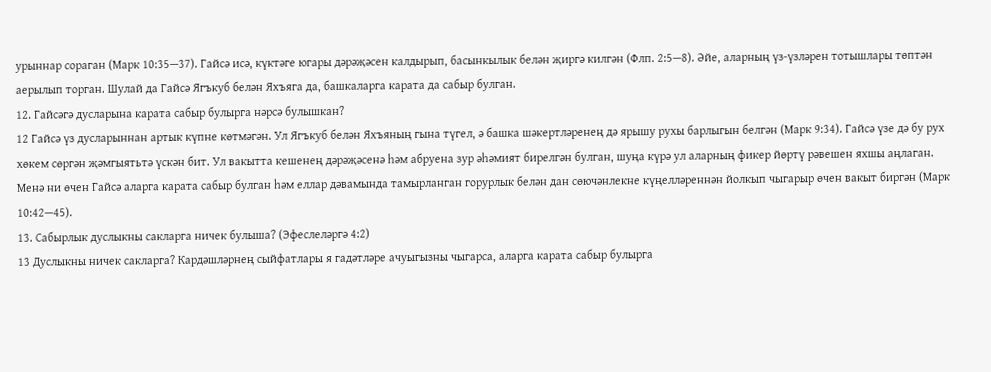урыннар сораган (Марк 10:35—37). Гайсә исә, күктәге югары дәрәҗәсен калдырып, басынкылык белән җиргә килгән (Флп. 2:5—8). Әйе, аларның үз-үзләрен тотышлары төптән аерылып торган. Шулай да Гайсә Ягъкуб белән Яхъяга да, башкаларга карата да сабыр булган.
12. Гайсәгә дусларына карата сабыр булырга нәрсә булышкан?
12 Гайсә үз дусларыннан артык күпне көтмәгән. Ул Ягъкуб белән Яхъяның гына түгел, ә башка шәкертләренең дә ярышу рухы барлыгын белгән (Марк 9:34). Гайсә үзе дә бу рух хөкем сөргән җәмгыятьтә үскән бит. Ул вакытта кешенең дәрәҗәсенә һәм абруена зур әһәмият бирелгән булган, шуңа күрә ул аларның фикер йөртү рәвешен яхшы аңлаган. Менә ни өчен Гайсә аларга карата сабыр булган һәм еллар дәвамында тамырланган горурлык белән дан сөючәнлекне күңелләреннән йолкып чыгарыр өчен вакыт биргән (Марк 10:42—45).
13. Сабырлык дуслыкны сакларга ничек булыша? (Эфеслеләргә 4:2)
13 Дуслыкны ничек сакларга? Кардәшләрнең сыйфатлары я гадәтләре ачуыгызны чыгарса, аларга карата сабыр булырга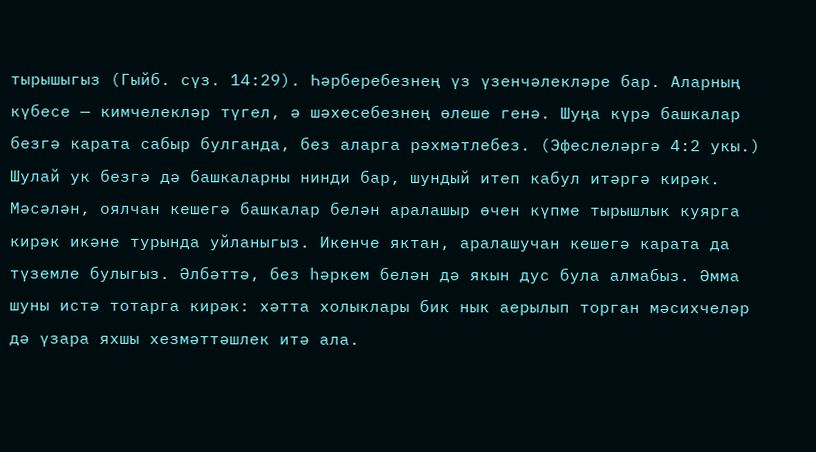тырышыгыз (Гыйб. сүз. 14:29). Һәрберебезнең үз үзенчәлекләре бар. Аларның күбесе — кимчелекләр түгел, ә шәхесебезнең өлеше генә. Шуңа күрә башкалар безгә карата сабыр булганда, без аларга рәхмәтлебез. (Эфеслеләргә 4:2 укы.) Шулай ук безгә дә башкаларны нинди бар, шундый итеп кабул итәргә кирәк. Мәсәлән, оялчан кешегә башкалар белән аралашыр өчен күпме тырышлык куярга кирәк икәне турында уйланыгыз. Икенче яктан, аралашучан кешегә карата да түземле булыгыз. Әлбәттә, без һәркем белән дә якын дус була алмабыз. Әмма шуны истә тотарга кирәк: хәтта холыклары бик нык аерылып торган мәсихчеләр дә үзара яхшы хезмәттәшлек итә ала.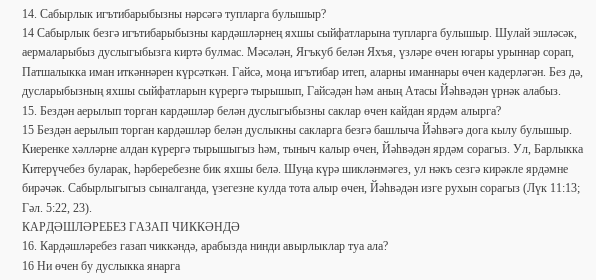14. Сабырлык игътибарыбызны нәрсәгә тупларга булышыр?
14 Сабырлык безгә игътибарыбызны кардәшләрнең яхшы сыйфатларына тупларга булышыр. Шулай эшләсәк, аермаларыбыз дуслыгыбызга киртә булмас. Мәсәлән, Ягъкуб белән Яхъя, үзләре өчен югары урыннар сорап, Патшалыкка иман иткәннәрен күрсәткән. Гайсә, моңа игътибар итеп, аларны иманнары өчен кадерләгән. Без дә, дусларыбызның яхшы сыйфатларын күрергә тырышып, Гайсәдән һәм аның Атасы Йәһвәдән үрнәк алабыз.
15. Бездән аерылып торган кардәшләр белән дуслыгыбызны саклар өчен кайдан ярдәм алырга?
15 Бездән аерылып торган кардәшләр белән дуслыкны сакларга безгә башлыча Йәһвәгә дога кылу булышыр. Киеренке хәлләрне алдан күрергә тырышыгыз һәм, тыныч калыр өчен, Йәһвәдән ярдәм сорагыз. Ул, Барлыкка Китерүчебез буларак, һәрберебезне бик яхшы белә. Шуңа күрә шикләнмәгез, ул нәкъ сезгә кирәкле ярдәмне бирәчәк. Сабырлыгыгыз сыналганда, үзегезне кулда тота алыр өчен, Йәһвәдән изге рухын сорагыз (Лүк 11:13; Гәл. 5:22, 23).
КАРДӘШЛӘРЕБЕЗ ГАЗАП ЧИККӘНДӘ
16. Кардәшләребез газап чиккәндә, арабызда нинди авырлыклар туа ала?
16 Ни өчен бу дуслыкка янарга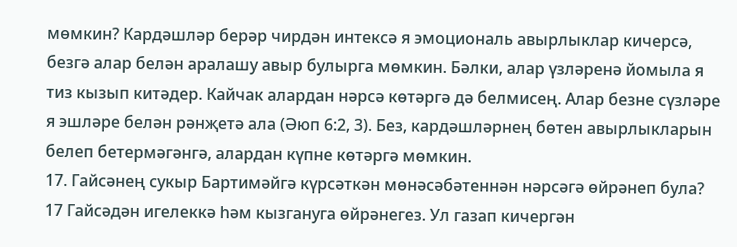мөмкин? Кардәшләр берәр чирдән интексә я эмоциональ авырлыклар кичерсә, безгә алар белән аралашу авыр булырга мөмкин. Бәлки, алар үзләренә йомыла я тиз кызып китәдер. Кайчак алардан нәрсә көтәргә дә белмисең. Алар безне сүзләре я эшләре белән рәнҗетә ала (Әюп 6:2, 3). Без, кардәшләрнең бөтен авырлыкларын белеп бетермәгәнгә, алардан күпне көтәргә мөмкин.
17. Гайсәнең сукыр Бартимәйгә күрсәткән мөнәсәбәтеннән нәрсәгә өйрәнеп була?
17 Гайсәдән игелеккә һәм кызгануга өйрәнегез. Ул газап кичергән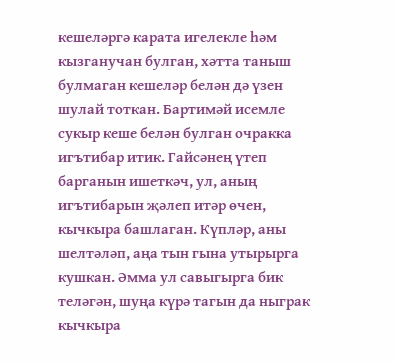кешеләргә карата игелекле һәм кызганучан булган, хәтта таныш булмаган кешеләр белән дә үзен шулай тоткан. Бартимәй исемле сукыр кеше белән булган очракка игътибар итик. Гайсәнең үтеп барганын ишеткәч, ул, аның игътибарын җәлеп итәр өчен, кычкыра башлаган. Күпләр, аны шелтәләп, аңа тын гына утырырга кушкан. Әмма ул савыгырга бик теләгән, шуңа күрә тагын да ныграк кычкыра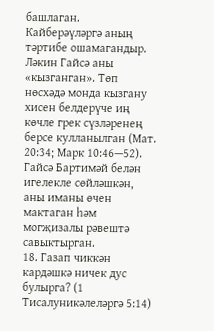башлаган. Кайберәүләргә аның тәртибе ошамагандыр. Ләкин Гайсә аны «кызганган». Төп нөсхәдә монда кызгану хисен белдерүче иң көчле грек сүзләренең берсе кулланылган (Мат. 20:34; Марк 10:46—52). Гайсә Бартимәй белән игелекле сөйләшкән, аны иманы өчен мактаган һәм могҗизалы рәвештә савыктырган.
18. Газап чиккән кардәшкә ничек дус булырга? (1 Тисалуникәлеләргә 5:14)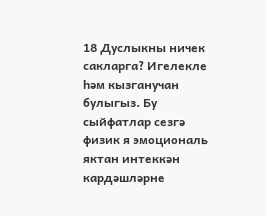18 Дуслыкны ничек сакларга? Игелекле һәм кызганучан булыгыз. Бу сыйфатлар сезгә физик я эмоциональ яктан интеккән кардәшләрне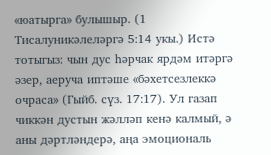«юатырга» булышыр. (1 Тисалуникәлеләргә 5:14 укы.) Истә тотыгыз: чын дус һәрчак ярдәм итәргә әзер, аеруча иптәше «бәхетсезлеккә очраса» (Гыйб. сүз. 17:17). Ул газап чиккән дустын жәлләп кенә калмый, ә аны дәртләндерә, аңа эмоциональ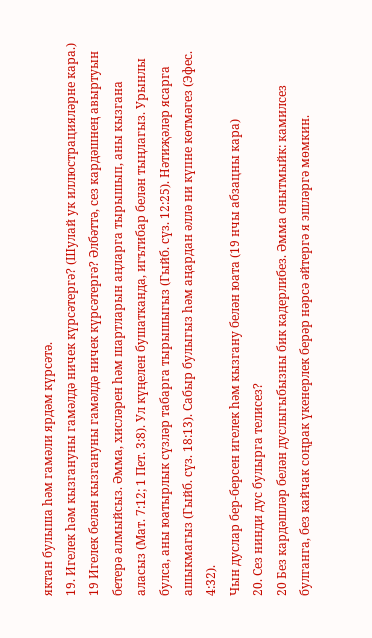яктан булыша һәм гамәли ярдәм күрсәтә.
19. Игелек һәм кызгануны гамәлдә ничек күрсәтергә? (Шулай ук иллюстрацияләрне кара.)
19 Игелек белән кызгануны гамәлдә ничек күрсәтергә? Әлбәттә, сез кардәшнең авыртуын бетерә алмыйсыз. Әмма, хисләрен һәм шартларын аңларга тырышып, аны кызгана аласыз (Мат. 7:12; 1 Пет. 3:8). Ул күңелен бушатканда, игътибар белән тыңлагыз. Урынлы булса, аны юатырлык сүзләр табарга тырышыгыз (Гыйб. сүз. 12:25). Нәтиҗәләр ясарга ашыкмагыз (Гыйб. сүз. 18:13). Сабыр булыгыз һәм аңардан әллә ни күпне көтмәгез (Эфес. 4:32).
Чын дуслар бер-берсен игелек һәм кызгану белән юата (19 нчы абзацны кара)
20. Сез нинди дус булырга телисез?
20 Без кардәшләр белән дуслыгыбызны бик кадерлибез. Әмма онытмыйк: камилсез булганга, без кайчак соңрак үкенерлек берәр нәрсә әйтергә я эшләргә мөмкин.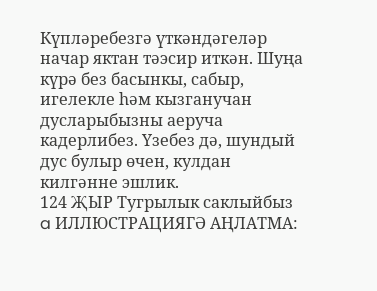Күпләребезгә үткәндәгеләр начар яктан тәэсир иткән. Шуңа күрә без басынкы, сабыр, игелекле һәм кызганучан дусларыбызны аеруча кадерлибез. Үзебез дә, шундый дус булыр өчен, кулдан килгәнне эшлик.
124 ҖЫР Тугрылык саклыйбыз
a ИЛЛЮСТРАЦИЯГӘ АҢЛАТМА: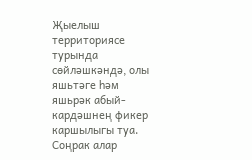Җыелыш территориясе турында сөйләшкәндә, олы яшьтәге һәм яшьрәк абый-кардәшнең фикер каршылыгы туа. Соңрак алар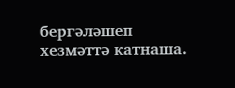бергәләшеп хезмәттә катнаша.